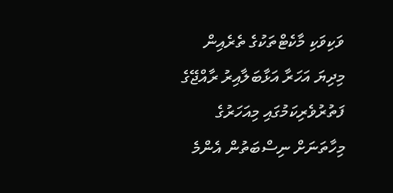ވަކިވަކި މާކެޓްތަކުގެ ތެރެއިން މިދިޔަ އަހަރާ އަޅާބަލާއިރު ރާއްޖޭގެ ފަތުރުވެރިކަމުގައި މިއަހަރުގެ މިހާތަނަށް ނިސްބަތުން އެންމެ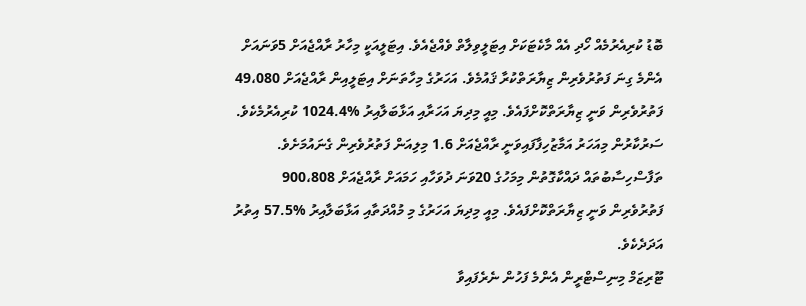ބޮޑު ކުރިއެރުމެއް ހޯދި އެއް މާކެޓަކަށް އިޓަލީވިލާތް ވެއްޖެއެވެ. އިޓަލީއަކީ މިހާރު ރާއްޖެއަށް 5ވަނައަށް އެންމެ ގިނަ ފަތުރުވެރިން ޒިޔާރަތްކުރާ ޤައުމެވެ. އަހަރުގެ މިހާތަނަށް އިޓަލީއިން ރާއްޖެއަށް 49،080 ފަތުރުވެރިން ވަނީ ޒިޔާރަތްކޮށްފައެވެ. މިއީ މިދިޔަ އަހަރާއި އަޅާބަލާއިރު %1024.4 ކުރިއެރުމެކެވެ.
ސަރުކާރުން މިއަހަރު އަމާޒުހިފާފައިވަނީ ރާއްޖެއަށް 1.6 މިލިއަން ފަތުރުވެރިން ގެނައުމަށެވެ. ތަފާސްހިސާބުތައް ދައްކާގޮތުން މިމަހުގެ 20ވަނަ ދުވަހާއި ހަމައަށް ރާއްޖެއަށް 900،808 ފަތުރުވެރިން ވަނީ ޒިޔާރަތްކޮށްފައެވެ. މިއީ މިދިޔަ އަހަރުގެ މި މުއްދަތާއި އަޅާބަލާއިރު %57.5 އިތުރު އަދަދެކެވެ.
ޓޫރިޒަމް މިނިސްޓްރީން އެންމެ ފަހުން ނެރެފައިވާ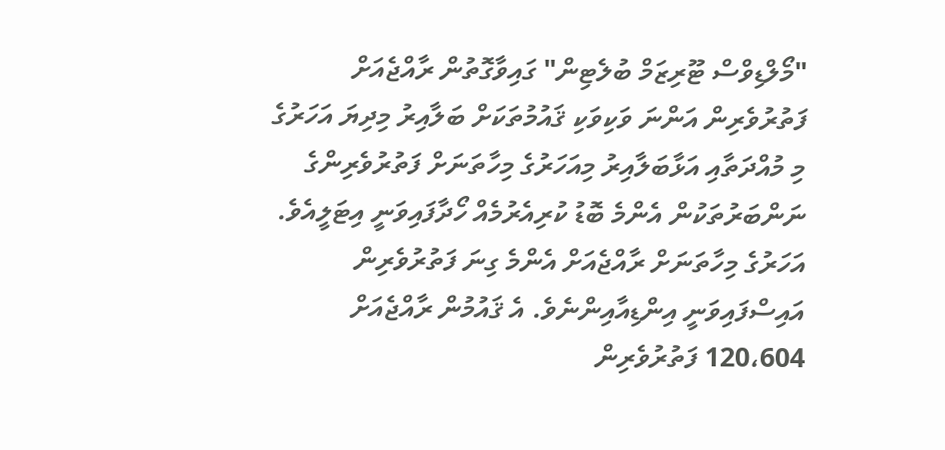"މޯލްޑިވްސް ޓޫރިޒަމް ބުލެޓިން" ގައިވާގޮތުން ރާއްޖެއަށް ފަތުރުވެރިން އަންނަ ވަކިވަކި ޤައުމުތަކަށް ބަލާއިރު މިދިޔަ އަހަރުގެ މި މުއްދަތާއި އަޅާބަލާއިރު މިއަހަރުގެ މިހާތަނަށް ފަތުރުވެރިންގެ ނަންބަރުތަކުން އެންމެ ބޮޑު ކުރިއެރުމެއް ހޯދާފައިވަނީ އިޓަލީއެވެ.
އަހަރުގެ މިހާތަނަށް ރާއްޖެއަށް އެންމެ ގިނަ ފަތުރުވެރިން އައިސްފައިވަނީ އިންޑިއާއިންނެވެ. އެ ޤައުމުން ރާއްޖެއަށް 120،604 ފަތުރުވެރިން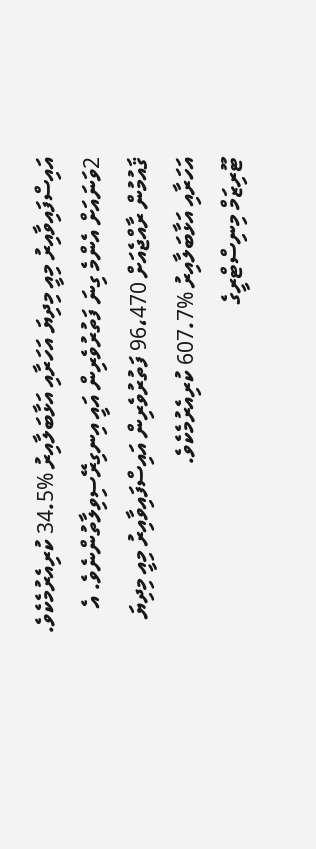އައިސްފައިވާއިރު މިއީ މިދިޔަ އަހަރާއި އަޅާބަލާއިރު %34.5 ކުރިއެރުމެކެވެ.
2ވަނައަށް އެންމެ ގިނަ ފަތުރުވެރިން އައީ އިނގިރޭސިވިލާތުންނެވެ. އެ ޤައުމުން ރާއްޖެއަށް 96،470 ފަތުރުވެރިން އައިސްފައިވާއިރު މިއީ މިދިޔަ އަހަރާއި އަޅާބަލާއިރު %607.7 ކުރިއެރުމެކެވެ.
ޓޫރިޒަމް މިނިސްޓްރީގެ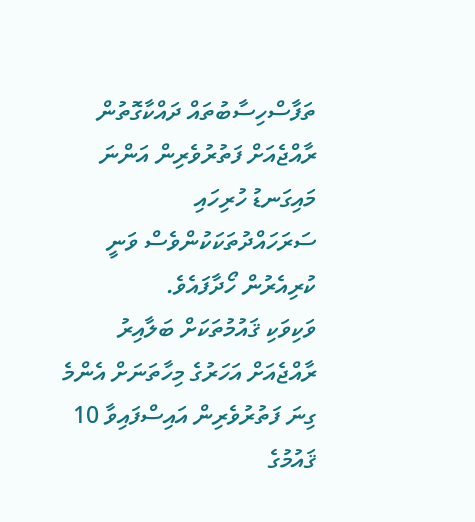ތަފާސްހިސާބުތައް ދައްކާގޮތުން ރާއްޖެއަށް ފަތުރުވެރިން އަންނަ މައިގަނޑު ހުރިހައި ސަރަހައްދުތަކަކުންވެސް ވަނީ ކުރިއެރުން ހޯދާފައެވެ.
ވަކިވަކި ޤައުމުތަކަށް ބަލާއިރު ރާއްޖެއަށް އަހަރުގެ މިހާތަނަށް އެންމެ ގިނަ ފަތުރުވެރިން އައިސްފައިވާ 10 ޤައުމުގެ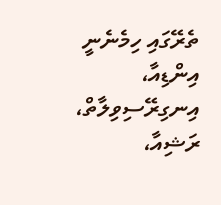ތެރޭގައި ހިމެނެނީ އިންޑިއާ، އިނގިރޭސިވިލާތް، ރަޝިއާ،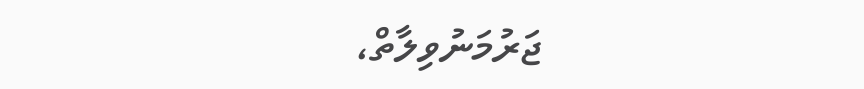ޖަރުމަނުވިލާތް،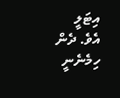އިޓަލީ އެވެ. ދެން ހިމެނެނީ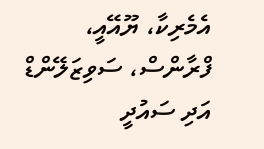އެމެރިކާ، ޔޫއޭއީ، ފްރާންސް، ސަވިޒަލޭންޑް އަދި ސައުދީ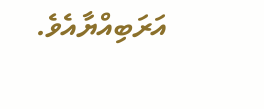އަރަބިއްޔާއެވެ.